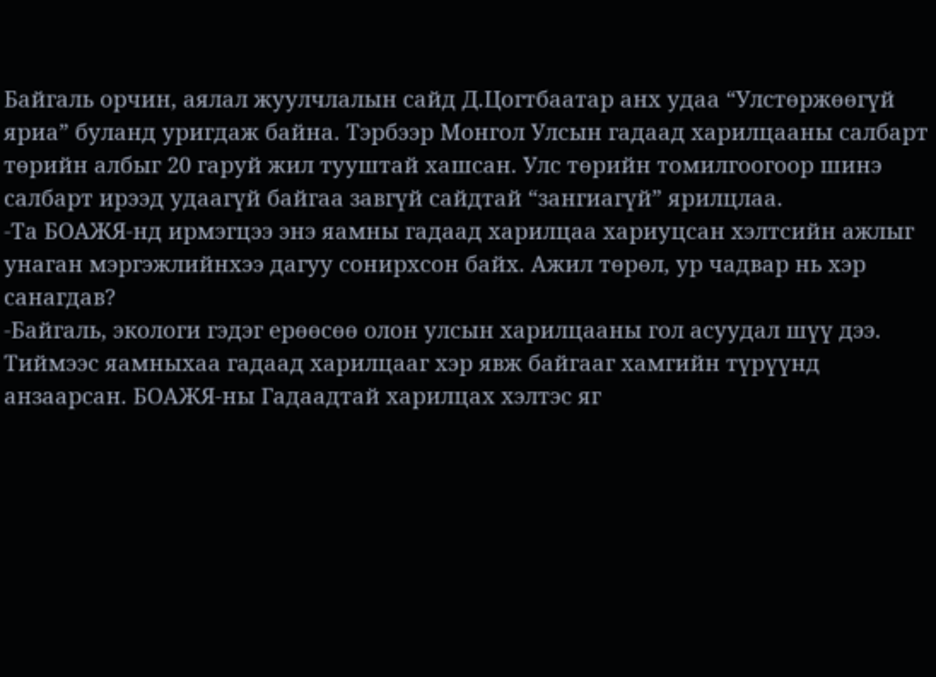Байгаль орчин, аялал жуулчлалын сайд Д.Цогтбаатар анх удаа “Улстөржөөгүй яриа” буланд уригдаж байна. Тэрбээр Монгол Улсын гадаад харилцааны салбарт төрийн албыг 20 гаруй жил тууштай хашсан. Улс төрийн томилгоогоор шинэ салбарт ирээд удаагүй байгаа завгүй сайдтай “зангиагүй” ярилцлаа.
-Та БОАЖЯ-нд ирмэгцээ энэ яамны гадаад харилцаа хариуцсан хэлтсийн ажлыг унаган мэргэжлийнхээ дагуу сонирхсон байх. Ажил төрөл, ур чадвар нь хэр санагдав?
-Байгаль, экологи гэдэг ерөөсөө олон улсын харилцааны гол асуудал шүү дээ. Тиймээс яамныхаа гадаад харилцааг хэр явж байгааг хамгийн түрүүнд анзаарсан. БОАЖЯ-ны Гадаадтай харилцах хэлтэс яг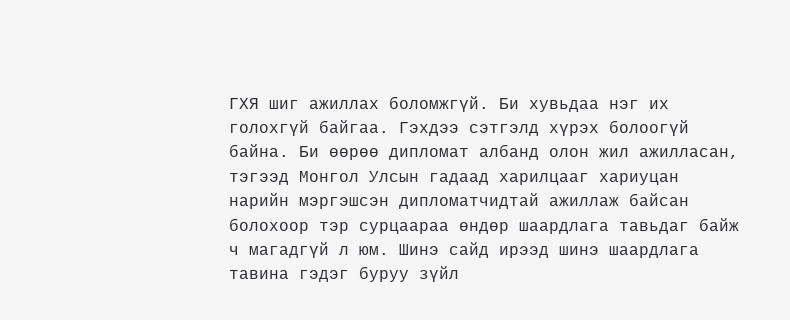ГХЯ шиг ажиллах боломжгүй. Би хувьдаа нэг их голохгүй байгаа. Гэхдээ сэтгэлд хүрэх болоогүй байна. Би өөрөө дипломат албанд олон жил ажилласан, тэгээд Монгол Улсын гадаад харилцааг хариуцан нарийн мэргэшсэн дипломатчидтай ажиллаж байсан болохоор тэр сурцаараа өндөр шаардлага тавьдаг байж ч магадгүй л юм. Шинэ сайд ирээд шинэ шаардлага тавина гэдэг буруу зүйл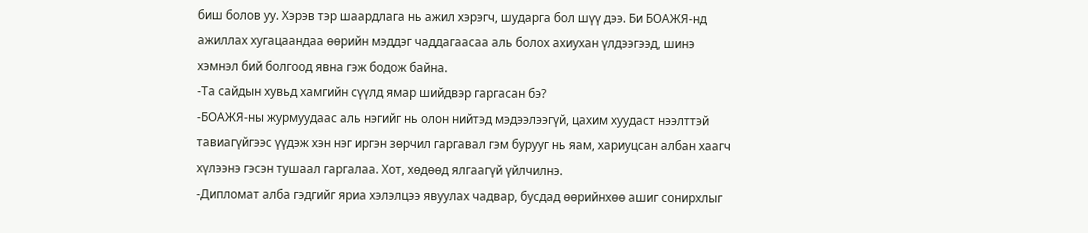биш болов уу. Хэрэв тэр шаардлага нь ажил хэрэгч, шударга бол шүү дээ. Би БОАЖЯ-нд ажиллах хугацаандаа өөрийн мэддэг чаддагаасаа аль болох ахиухан үлдээгээд, шинэ хэмнэл бий болгоод явна гэж бодож байна.
-Та сайдын хувьд хамгийн сүүлд ямар шийдвэр гаргасан бэ?
-БОАЖЯ-ны журмуудаас аль нэгийг нь олон нийтэд мэдээлээгүй, цахим хуудаст нээлттэй тавиагүйгээс үүдэж хэн нэг иргэн зөрчил гаргавал гэм бурууг нь яам, хариуцсан албан хаагч хүлээнэ гэсэн тушаал гаргалаа. Хот, хөдөөд ялгаагүй үйлчилнэ.
-Дипломат алба гэдгийг яриа хэлэлцээ явуулах чадвар, бусдад өөрийнхөө ашиг сонирхлыг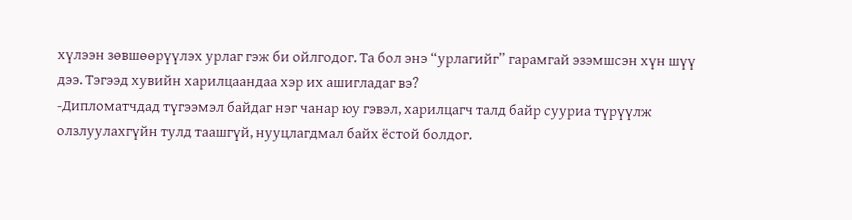хүлээн зөвшөөрүүлэх урлаг гэж би ойлгодог. Та бол энэ “урлагийг” гарамгай эзэмшсэн хүн шүү дээ. Тэгээд хувийн харилцаандаа хэр их ашигладаг вэ?
-Дипломатчдад түгээмэл байдаг нэг чанар юу гэвэл, харилцагч талд байр сууриа түрүүлж олзлуулахгүйн тулд таашгүй, нууцлагдмал байх ёстой болдог.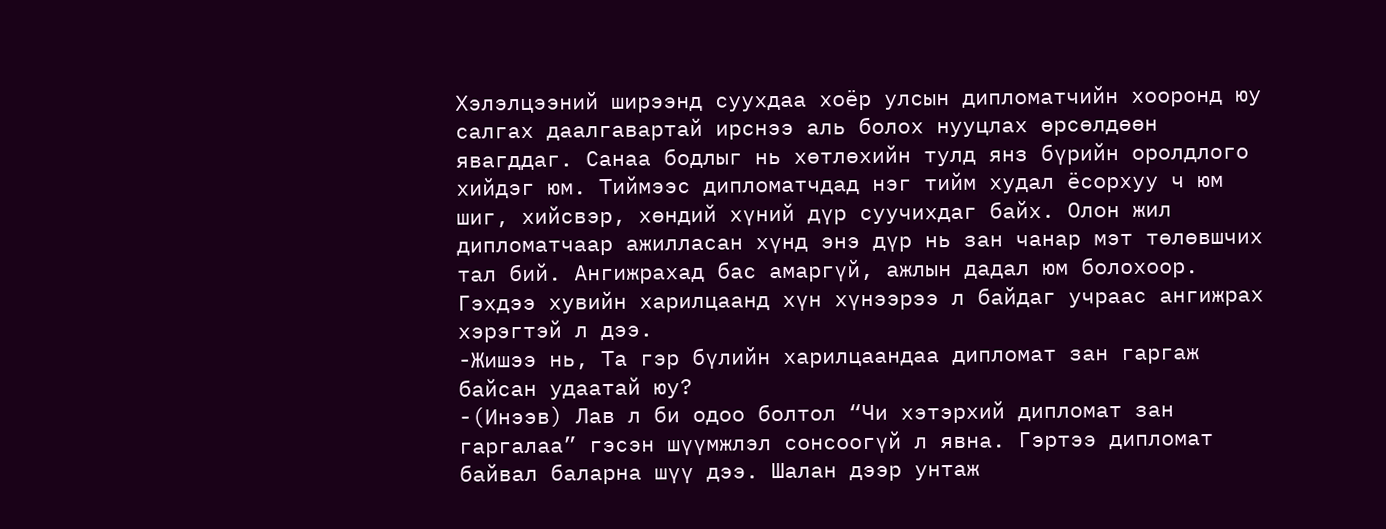Хэлэлцээний ширээнд суухдаа хоёр улсын дипломатчийн хооронд юу салгах даалгавартай ирснээ аль болох нууцлах өрсөлдөөн явагддаг. Санаа бодлыг нь хөтлөхийн тулд янз бүрийн оролдлого хийдэг юм. Тиймээс дипломатчдад нэг тийм худал ёсорхуу ч юм шиг, хийсвэр, хөндий хүний дүр суучихдаг байх. Олон жил дипломатчаар ажилласан хүнд энэ дүр нь зан чанар мэт төлөвшчих тал бий. Ангижрахад бас амаргүй, ажлын дадал юм болохоор. Гэхдээ хувийн харилцаанд хүн хүнээрээ л байдаг учраас ангижрах хэрэгтэй л дээ.
-Жишээ нь, Та гэр бүлийн харилцаандаа дипломат зан гаргаж байсан удаатай юу?
-(Инээв) Лав л би одоо болтол “Чи хэтэрхий дипломат зан гаргалаа” гэсэн шүүмжлэл сонсоогүй л явна. Гэртээ дипломат байвал баларна шүү дээ. Шалан дээр унтаж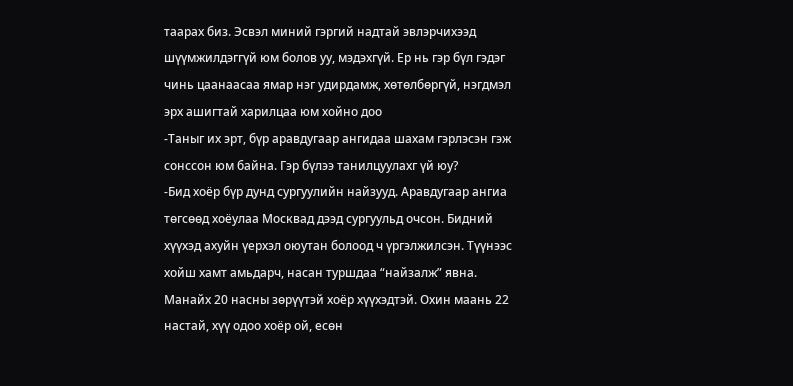таарах биз. Эсвэл миний гэргий надтай эвлэрчихээд шүүмжилдэггүй юм болов уу, мэдэхгүй. Ер нь гэр бүл гэдэг чинь цаанаасаа ямар нэг удирдамж, хөтөлбөргүй, нэгдмэл эрх ашигтай харилцаа юм хойно доо
-Таныг их эрт, бүр аравдугаар ангидаа шахам гэрлэсэн гэж сонссон юм байна. Гэр бүлээ танилцуулахг үй юу?
-Бид хоёр бүр дунд сургуулийн найзууд. Аравдугаар ангиа төгсөөд хоёулаа Москвад дээд сургуульд очсон. Бидний хүүхэд ахуйн үерхэл оюутан болоод ч үргэлжилсэн. Түүнээс хойш хамт амьдарч, насан туршдаа “найзалж” явна. Манайх 20 насны зөрүүтэй хоёр хүүхэдтэй. Охин маань 22 настай, хүү одоо хоёр ой, есөн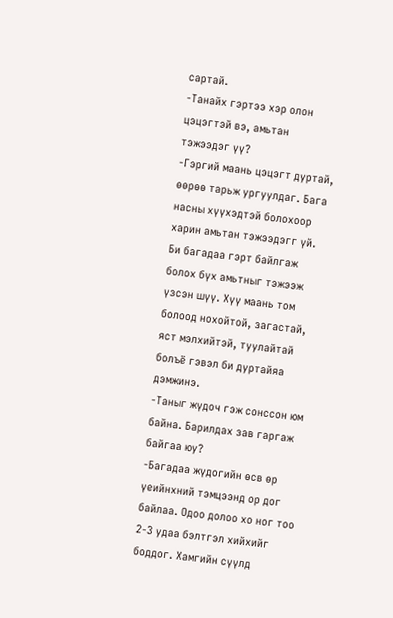сартай.
-Танайх гэртээ хэр олон цэцэгтэй вэ, амьтан тэжээдэг үү?
-Гэргий маань цэцэгт дуртай, өөрөө тарьж ургуулдаг. Бага насны хүүхэдтэй болохоор харин амьтан тэжээдэгг үй. Би багадаа гэрт байлгаж болох бүх амьтныг тэжээж үзсэн шүү. Хүү маань том болоод нохойтой, загастай, яст мэлхийтэй, туулайтай болъё гэвэл би дуртайяа дэмжинэ.
-Таныг жүдоч гэж сонссон юм байна. Барилдах зав гаргаж байгаа юу?
-Багадаа жүдогийн өсв өр үеийнхний тэмцээнд ор дог байлаа. Одоо долоо хо ног тоо 2-3 удаа бэлтгэл хийхийг боддог. Хамгийн сүүлд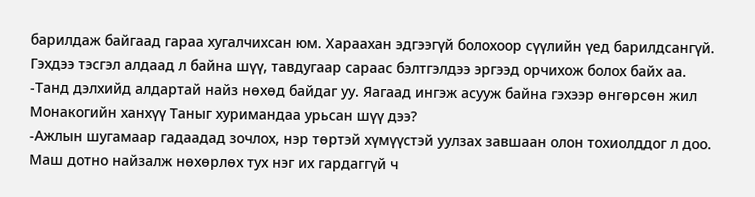барилдаж байгаад гараа хугалчихсан юм. Хараахан эдгээгүй болохоор сүүлийн үед барилдсангүй. Гэхдээ тэсгэл алдаад л байна шүү, тавдугаар сараас бэлтгэлдээ эргээд орчихож болох байх аа.
-Танд дэлхийд алдартай найз нөхөд байдаг уу. Яагаад ингэж асууж байна гэхээр өнгөрсөн жил Монакогийн ханхүү Таныг хуримандаа урьсан шүү дээ?
-Ажлын шугамаар гадаадад зочлох, нэр төртэй хүмүүстэй уулзах завшаан олон тохиолддог л доо. Маш дотно найзалж нөхөрлөх тух нэг их гардаггүй ч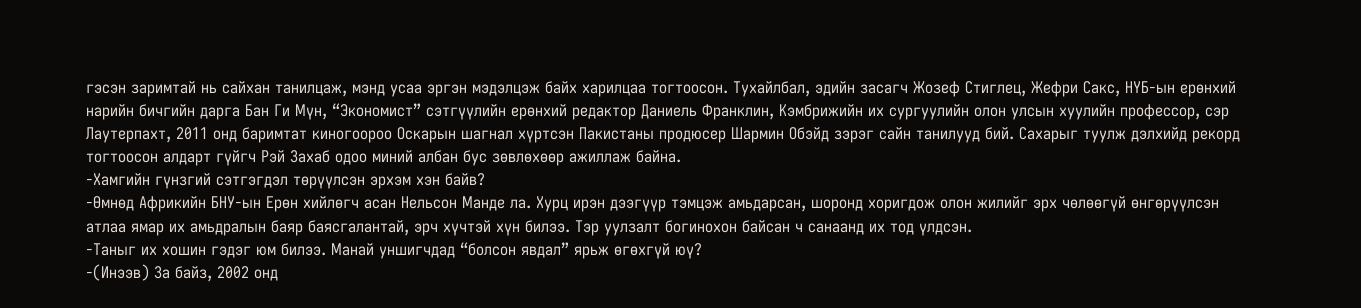гэсэн заримтай нь сайхан танилцаж, мэнд усаа эргэн мэдэлцэж байх харилцаа тогтоосон. Тухайлбал, эдийн засагч Жозеф Стиглец, Жефри Сакс, НҮБ-ын ерөнхий нарийн бичгийн дарга Бан Ги Мүн, “Экономист” сэтгүүлийн ерөнхий редактор Даниель Франклин, Кэмбрижийн их сургуулийн олон улсын хуулийн профессор, сэр Лаутерпахт, 2011 онд баримтат киногоороо Оскарын шагнал хүртсэн Пакистаны продюсер Шармин Обэйд зэрэг сайн танилууд бий. Сахарыг туулж дэлхийд рекорд тогтоосон алдарт гүйгч Рэй Захаб одоо миний албан бус зөвлөхөөр ажиллаж байна.
-Хамгийн гүнзгий сэтгэгдэл төрүүлсэн эрхэм хэн байв?
-Өмнөд Африкийн БНУ-ын Ерөн хийлөгч асан Нельсон Манде ла. Хурц ирэн дээгүүр тэмцэж амьдарсан, шоронд хоригдож олон жилийг эрх чөлөөгүй өнгөрүүлсэн атлаа ямар их амьдралын баяр баясгалантай, эрч хүчтэй хүн билээ. Тэр уулзалт богинохон байсан ч санаанд их тод үлдсэн.
-Таныг их хошин гэдэг юм билээ. Манай уншигчдад “болсон явдал” ярьж өгөхгүй юү?
-(Инээв) За байз, 2002 онд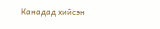Канадад хийсэн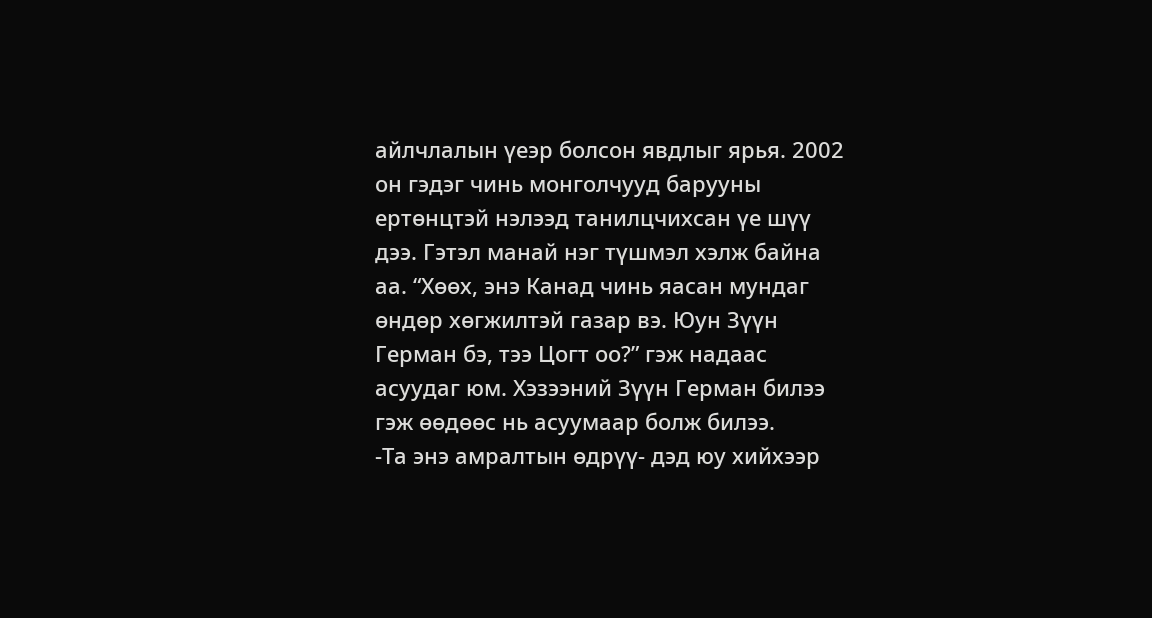айлчлалын үеэр болсон явдлыг ярья. 2002 он гэдэг чинь монголчууд барууны ертөнцтэй нэлээд танилцчихсан үе шүү дээ. Гэтэл манай нэг түшмэл хэлж байна аа. “Хөөх, энэ Канад чинь яасан мундаг өндөр хөгжилтэй газар вэ. Юун Зүүн Герман бэ, тээ Цогт оо?” гэж надаас асуудаг юм. Хэзээний Зүүн Герман билээ гэж өөдөөс нь асуумаар болж билээ.
-Та энэ амралтын өдрүү- дэд юу хийхээр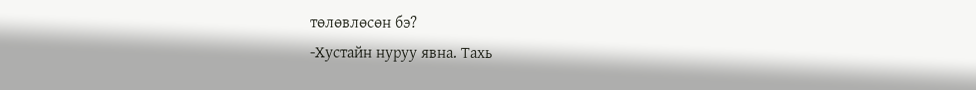төлөвлөсөн бэ?
-Хустайн нуруу явна. Тахь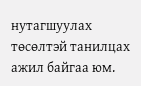нутагшуулах төсөлтэй танилцах ажил байгаа юм.